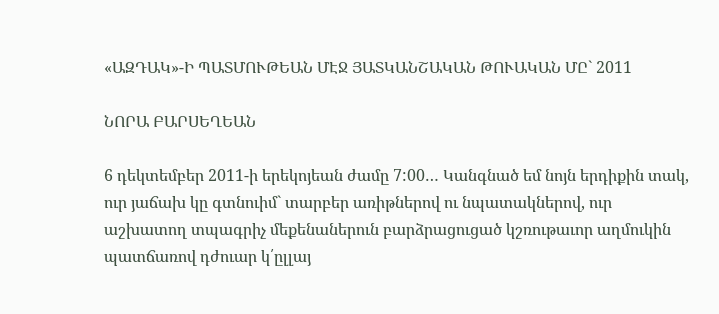«ԱԶԴԱԿ»-Ի ՊԱՏՄՈՒԹԵԱՆ ՄԷՋ ՅԱՏԿԱՆՇԱԿԱՆ ԹՈՒԱԿԱՆ ՄԸ` 2011

ՆՈՐԱ ԲԱՐՍԵՂԵԱՆ

6 դեկտեմբեր 2011-ի երեկոյեան ժամը 7:00… Կանգնած եմ նոյն երդիքին տակ, ուր յաճախ կը գտնուիմ` տարբեր առիթներով ու նպատակներով, ուր աշխատող տպագրիչ մեքենաներուն բարձրացուցած կշռութաւոր աղմուկին պատճառով դժուար կ՛ըլլայ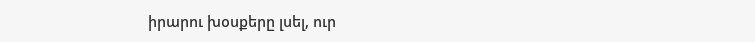իրարու խօսքերը լսել, ուր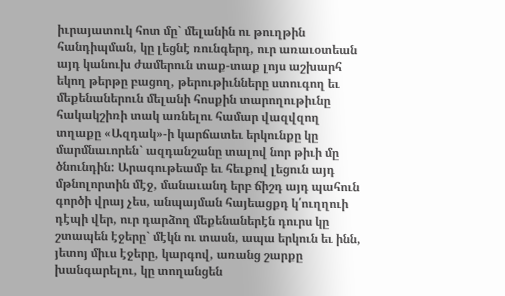իւրայատուկ հոտ մը` մելանին ու թուղթին հանդիպման, կը լեցնէ ռունգերդ, ուր առաւօտեան այդ կանուխ ժամերուն տաք-տաք լոյս աշխարհ եկող թերթը բացող, թերութիւնները ստուգող եւ մեքենաներուն մելանի հոսքին տարողութիւնը հակակշիռի տակ առնելու համար վազվզող տղաքը «Ազդակ»-ի կարճատեւ երկունքը կը մարմնաւորեն` ազդանշանը տալով նոր թիւի մը ծնունդին: Արագութեամբ եւ հեւքով լեցուն այդ մթնոլորտին մէջ, մանաւանդ երբ ճիշդ այդ պահուն գործի վրայ չես, անպայման հայեացքդ կ՛ուղղուի դէպի վեր, ուր դարձող մեքենաներէն դուրս կը շտապեն էջերը` մէկն ու տասն, ապա երկուն եւ ինն, յետոյ միւս էջերը, կարգով, առանց շարքը խանգարելու, կը տողանցեն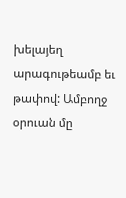խելայեղ արագութեամբ եւ թափով: Ամբողջ օրուան մը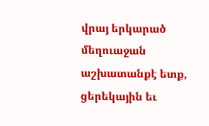վրայ երկարած մեղուաջան աշխատանքէ ետք, ցերեկային եւ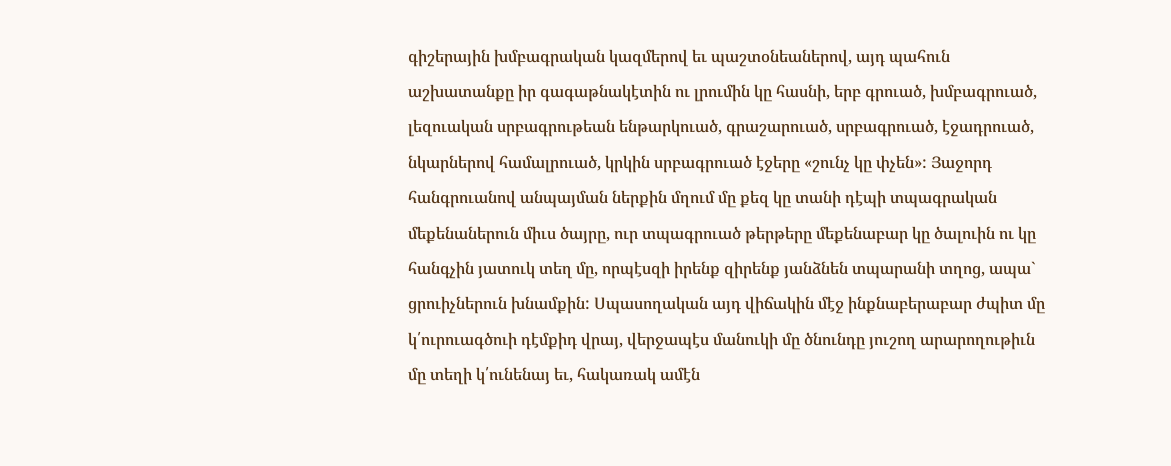գիշերային խմբագրական կազմերով եւ պաշտօնեաներով, այդ պահուն աշխատանքը իր գագաթնակէտին ու լրումին կը հասնի, երբ գրուած, խմբագրուած, լեզուական սրբագրութեան ենթարկուած, գրաշարուած, սրբագրուած, էջադրուած, նկարներով համալրուած, կրկին սրբագրուած էջերը «շունչ կը փչեն»: Յաջորդ հանգրուանով անպայման ներքին մղում մը քեզ կը տանի դէպի տպագրական մեքենաներուն միւս ծայրը, ուր տպագրուած թերթերը մեքենաբար կը ծալուին ու կը հանգչին յատուկ տեղ մը, որպէսզի իրենք զիրենք յանձնեն տպարանի տղոց, ապա` ցրուիչներուն խնամքին: Սպասողական այդ վիճակին մէջ ինքնաբերաբար ժպիտ մը կ՛ուրուագծուի դէմքիդ վրայ, վերջապէս մանուկի մը ծնունդը յուշող արարողութիւն մը տեղի կ՛ունենայ եւ, հակառակ ամէն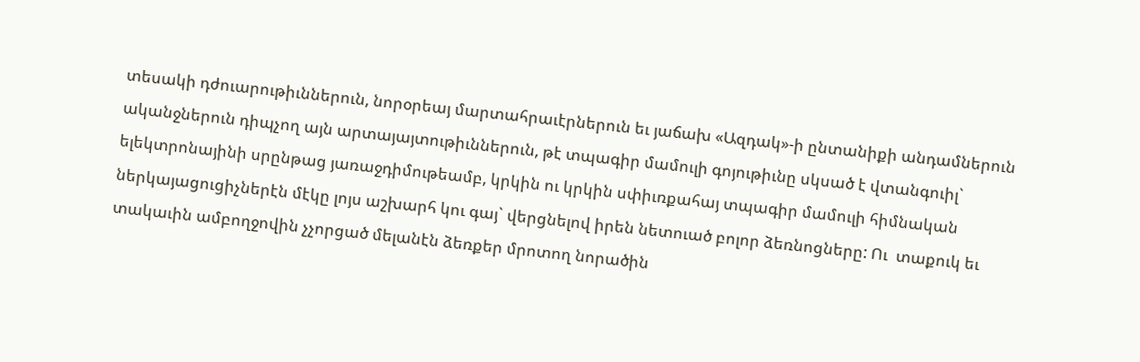տեսակի դժուարութիւններուն, նորօրեայ մարտահրաւէրներուն եւ յաճախ «Ազդակ»-ի ընտանիքի անդամներուն ականջներուն դիպչող այն արտայայտութիւններուն, թէ տպագիր մամուլի գոյութիւնը սկսած է վտանգուիլ` ելեկտրոնայինի սրընթաց յառաջդիմութեամբ, կրկին ու կրկին սփիւռքահայ տպագիր մամուլի հիմնական ներկայացուցիչներէն մէկը լոյս աշխարհ կու գայ` վերցնելով իրեն նետուած բոլոր ձեռնոցները: Ու  տաքուկ եւ տակաւին ամբողջովին չչորցած մելանէն ձեռքեր մրոտող նորածին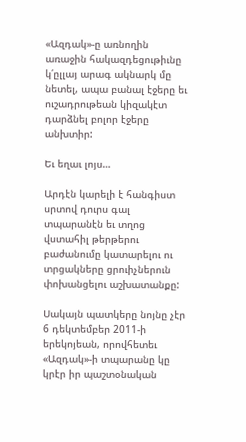«Ազդակ»-ը առնողին առաջին հակազդեցութիւնը կ՛ըլլայ արագ ակնարկ մը նետել, ապա բանալ էջերը եւ ուշադրութեան կիզակէտ դարձնել բոլոր էջերը անխտիր:

Եւ եղաւ լոյս…

Արդէն կարելի է հանգիստ սրտով դուրս գալ տպարանէն եւ տղոց վստահիլ թերթերու բաժանումը կատարելու ու տրցակները ցրուիչներուն փոխանցելու աշխատանքը:

Սակայն պատկերը նոյնը չէր 6 դեկտեմբեր 2011-ի երեկոյեան, որովհետեւ «Ազդակ»-ի տպարանը կը կրէր իր պաշտօնական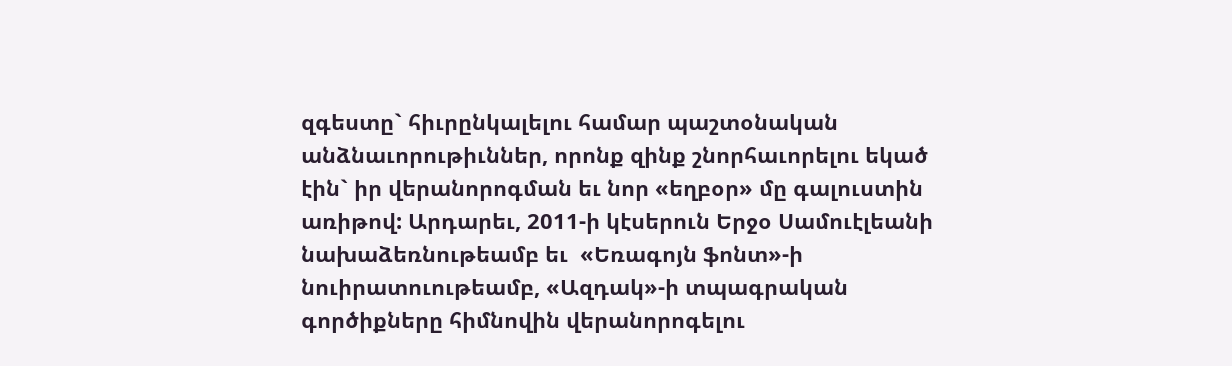զգեստը` հիւրընկալելու համար պաշտօնական անձնաւորութիւններ, որոնք զինք շնորհաւորելու եկած էին` իր վերանորոգման եւ նոր «եղբօր» մը գալուստին առիթով: Արդարեւ, 2011-ի կէսերուն Երջօ Սամուէլեանի նախաձեռնութեամբ եւ  «Եռագոյն ֆոնտ»-ի նուիրատուութեամբ, «Ազդակ»-ի տպագրական գործիքները հիմնովին վերանորոգելու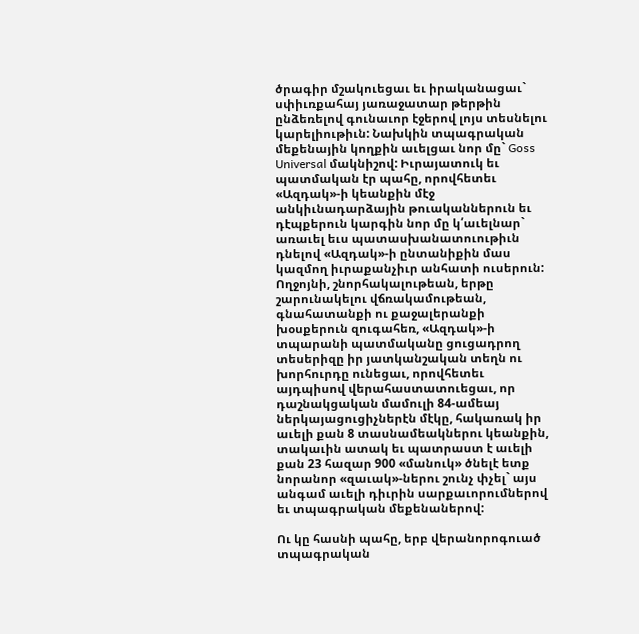ծրագիր մշակուեցաւ եւ իրականացաւ` սփիւռքահայ յառաջատար թերթին ընձեռելով գունաւոր էջերով լոյս տեսնելու կարելիութիւն: Նախկին տպագրական մեքենային կողքին աւելցաւ նոր մը` Goss Universal մակնիշով: Իւրայատուկ եւ պատմական էր պահը, որովհետեւ «Ազդակ»-ի կեանքին մէջ անկիւնադարձային թուականներուն եւ դէպքերուն կարգին նոր մը կ՛աւելնար` առաւել եւս պատասխանատուութիւն դնելով «Ազդակ»-ի ընտանիքին մաս կազմող իւրաքանչիւր անհատի ուսերուն: Ողջոյնի, շնորհակալութեան, երթը շարունակելու վճռակամութեան, գնահատանքի ու քաջալերանքի խօսքերուն զուգահեռ, «Ազդակ»-ի տպարանի պատմականը ցուցադրող տեսերիզը իր յատկանշական տեղն ու խորհուրդը ունեցաւ, որովհետեւ այդպիսով վերահաստատուեցաւ, որ դաշնակցական մամուլի 84-ամեայ ներկայացուցիչներէն մէկը, հակառակ իր աւելի քան 8 տասնամեակներու կեանքին, տակաւին ատակ եւ պատրաստ է աւելի քան 23 հազար 900 «մանուկ» ծնելէ ետք նորանոր «զաւակ»-ներու շունչ փչել` այս անգամ աւելի դիւրին սարքաւորումներով եւ տպագրական մեքենաներով:

Ու կը հասնի պահը, երբ վերանորոգուած տպագրական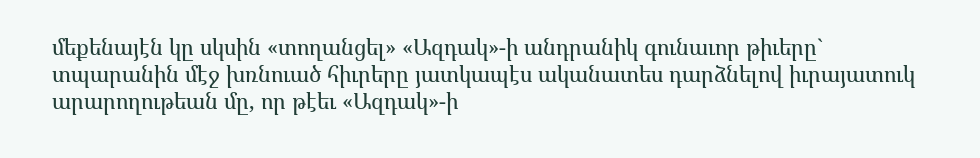մեքենայէն կը սկսին «տողանցել» «Ազդակ»-ի անդրանիկ գունաւոր թիւերը` տպարանին մէջ խռնուած հիւրերը յատկապէս ականատես դարձնելով իւրայատուկ արարողութեան մը, որ թէեւ «Ազդակ»-ի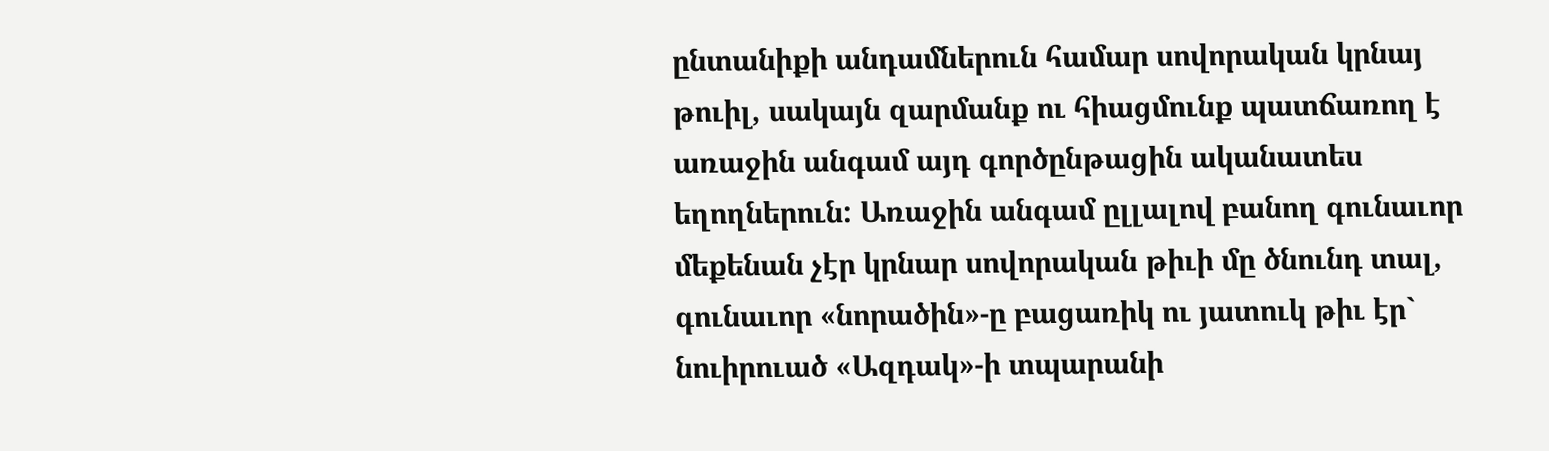ընտանիքի անդամներուն համար սովորական կրնայ թուիլ, սակայն զարմանք ու հիացմունք պատճառող է առաջին անգամ այդ գործընթացին ականատես եղողներուն: Առաջին անգամ ըլլալով բանող գունաւոր մեքենան չէր կրնար սովորական թիւի մը ծնունդ տալ, գունաւոր «նորածին»-ը բացառիկ ու յատուկ թիւ էր` նուիրուած «Ազդակ»-ի տպարանի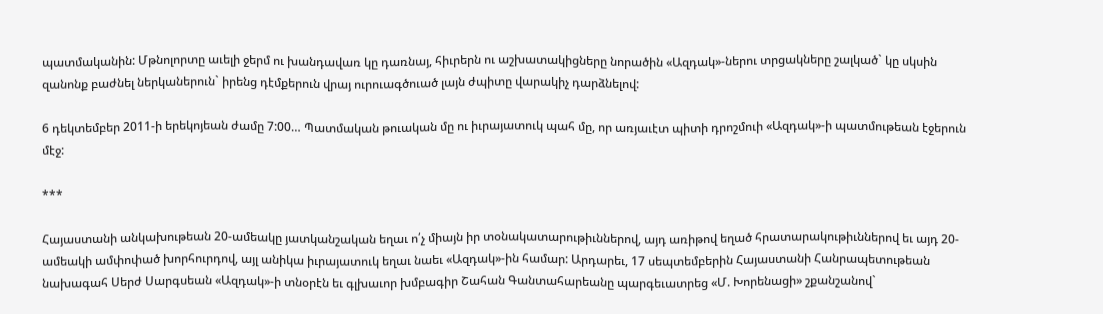պատմականին: Մթնոլորտը աւելի ջերմ ու խանդավառ կը դառնայ, հիւրերն ու աշխատակիցները նորածին «Ազդակ»-ներու տրցակները շալկած` կը սկսին զանոնք բաժնել ներկաներուն` իրենց դէմքերուն վրայ ուրուագծուած լայն ժպիտը վարակիչ դարձնելով:

6 դեկտեմբեր 2011-ի երեկոյեան ժամը 7:00… Պատմական թուական մը ու իւրայատուկ պահ մը, որ առյաւէտ պիտի դրոշմուի «Ազդակ»-ի պատմութեան էջերուն մէջ:

***

Հայաստանի անկախութեան 20-ամեակը յատկանշական եղաւ ո՛չ միայն իր տօնակատարութիւններով, այդ առիթով եղած հրատարակութիւններով եւ այդ 20-ամեակի ամփոփած խորհուրդով, այլ անիկա իւրայատուկ եղաւ նաեւ «Ազդակ»-ին համար: Արդարեւ, 17 սեպտեմբերին Հայաստանի Հանրապետութեան նախագահ Սերժ Սարգսեան «Ազդակ»-ի տնօրէն եւ գլխաւոր խմբագիր Շահան Գանտահարեանը պարգեւատրեց «Մ. Խորենացի» շքանշանով`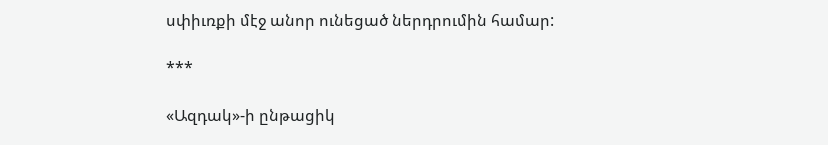սփիւռքի մէջ անոր ունեցած ներդրումին համար:

***

«Ազդակ»-ի ընթացիկ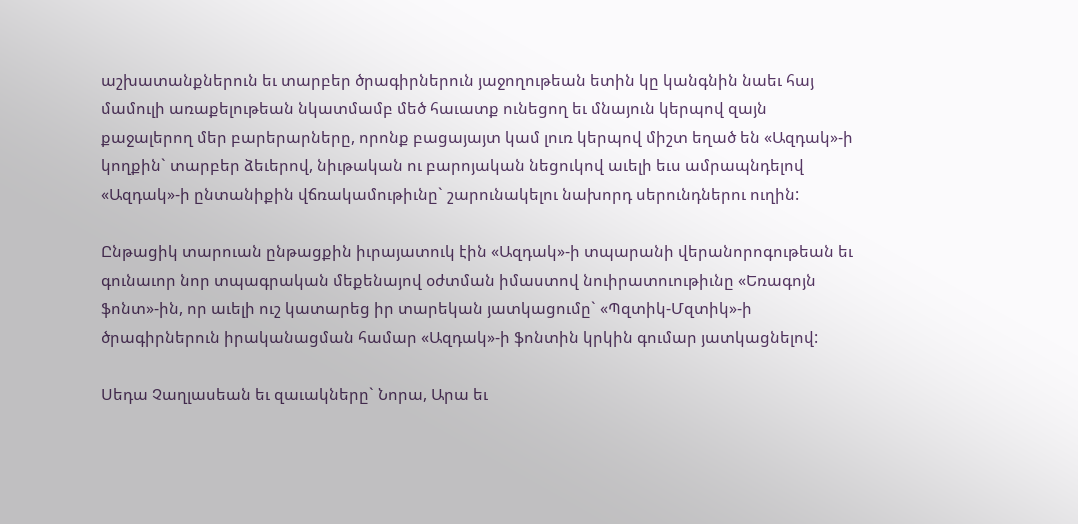աշխատանքներուն եւ տարբեր ծրագիրներուն յաջողութեան ետին կը կանգնին նաեւ հայ մամուլի առաքելութեան նկատմամբ մեծ հաւատք ունեցող եւ մնայուն կերպով զայն քաջալերող մեր բարերարները, որոնք բացայայտ կամ լուռ կերպով միշտ եղած են «Ազդակ»-ի կողքին` տարբեր ձեւերով, նիւթական ու բարոյական նեցուկով աւելի եւս ամրապնդելով «Ազդակ»-ի ընտանիքին վճռակամութիւնը` շարունակելու նախորդ սերունդներու ուղին:

Ընթացիկ տարուան ընթացքին իւրայատուկ էին «Ազդակ»-ի տպարանի վերանորոգութեան եւ գունաւոր նոր տպագրական մեքենայով օժտման իմաստով նուիրատուութիւնը «Եռագոյն ֆոնտ»-ին, որ աւելի ուշ կատարեց իր տարեկան յատկացումը` «Պզտիկ-Մզտիկ»-ի ծրագիրներուն իրականացման համար «Ազդակ»-ի ֆոնտին կրկին գումար յատկացնելով:

Սեդա Չաղլասեան եւ զաւակները` Նորա, Արա եւ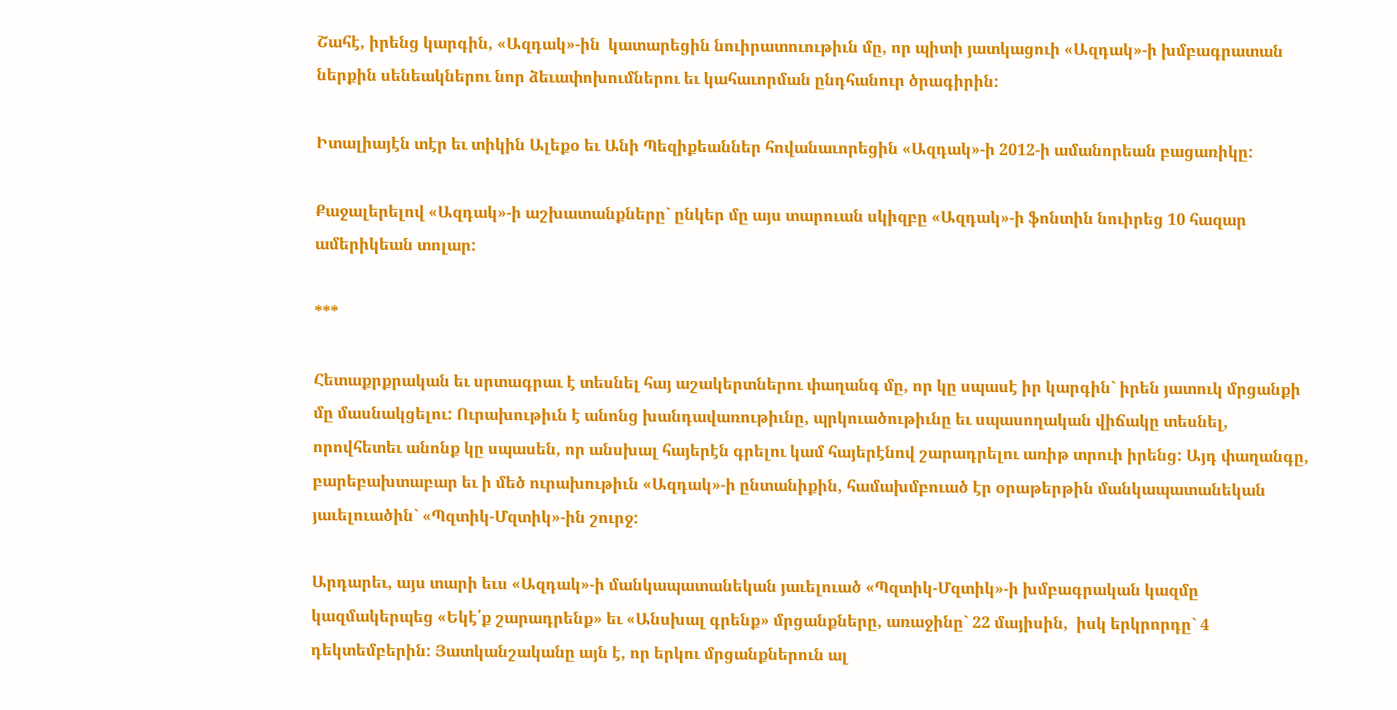Շահէ, իրենց կարգին, «Ազդակ»-ին  կատարեցին նուիրատուութիւն մը, որ պիտի յատկացուի «Ազդակ»-ի խմբագրատան ներքին սենեակներու նոր ձեւափոխումներու եւ կահաւորման ընդհանուր ծրագիրին:

Իտալիայէն տէր եւ տիկին Ալեքօ եւ Անի Պեզիքեաններ հովանաւորեցին «Ազդակ»-ի 2012-ի ամանորեան բացառիկը:

Քաջալերելով «Ազդակ»-ի աշխատանքները` ընկեր մը այս տարուան սկիզբը «Ազդակ»-ի ֆոնտին նուիրեց 10 հազար ամերիկեան տոլար:

***

Հետաքրքրական եւ սրտագրաւ է տեսնել հայ աշակերտներու փաղանգ մը, որ կը սպասէ իր կարգին` իրեն յատուկ մրցանքի մը մասնակցելու: Ուրախութիւն է անոնց խանդավառութիւնը, պրկուածութիւնը եւ սպասողական վիճակը տեսնել, որովհետեւ անոնք կը սպասեն, որ անսխալ հայերէն գրելու կամ հայերէնով շարադրելու առիթ տրուի իրենց: Այդ փաղանգը, բարեբախտաբար եւ ի մեծ ուրախութիւն «Ազդակ»-ի ընտանիքին, համախմբուած էր օրաթերթին մանկապատանեկան յաւելուածին` «Պզտիկ-Մզտիկ»-ին շուրջ:

Արդարեւ, այս տարի եւս «Ազդակ»-ի մանկապատանեկան յաւելուած «Պզտիկ-Մզտիկ»-ի խմբագրական կազմը կազմակերպեց «Եկէ՛ք շարադրենք» եւ «Անսխալ գրենք» մրցանքները, առաջինը` 22 մայիսին,  իսկ երկրորդը` 4 դեկտեմբերին: Յատկանշականը այն է, որ երկու մրցանքներուն ալ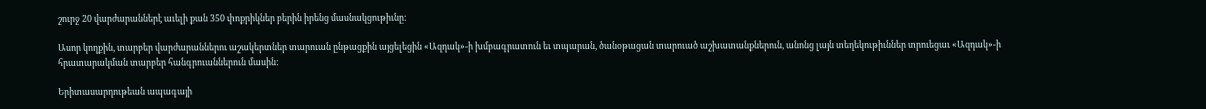շուրջ 20 վարժարաններէ աւելի քան 350 փոքրիկներ բերին իրենց մասնակցութիւնը:

Ասոր կողքին, տարբեր վարժարաններու աշակերտներ տարուան ընթացքին այցելեցին «Ազդակ»-ի խմբագրատուն եւ տպարան, ծանօթացան տարուած աշխատանքներուն, անոնց լայն տեղեկութիւններ տրուեցաւ «Ազդակ»-ի հրատարակման տարբեր հանգրուաններուն մասին:

Երիտասարդութեան ապագայի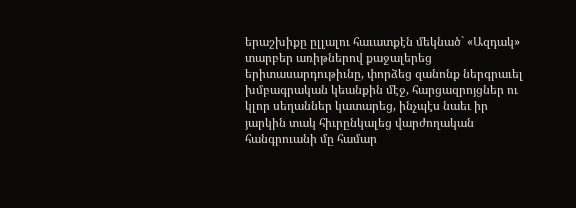երաշխիքը ըլլալու հաւատքէն մեկնած` «Ազդակ» տարբեր առիթներով քաջալերեց երիտասարդութիւնը, փորձեց զանոնք ներգրաւել խմբագրական կեանքին մէջ, հարցազրոյցներ ու կլոր սեղաններ կատարեց, ինչպէս նաեւ իր յարկին տակ հիւրընկալեց վարժողական հանգրուանի մը համար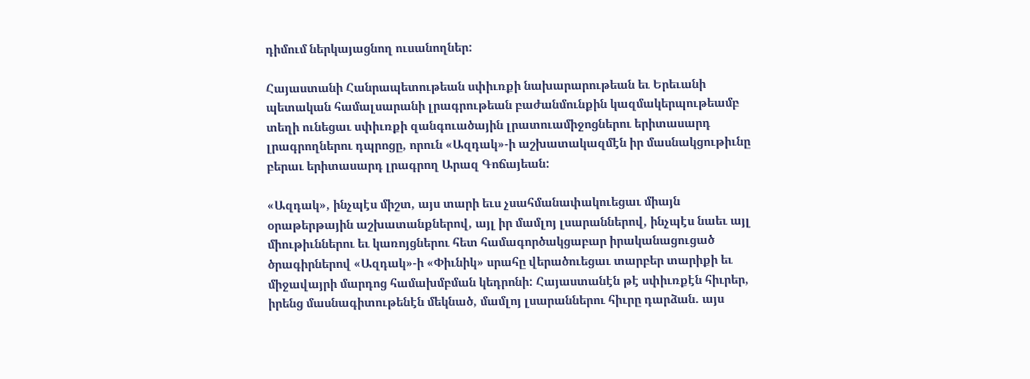դիմում ներկայացնող ուսանողներ:

Հայաստանի Հանրապետութեան սփիւռքի նախարարութեան եւ Երեւանի պետական համալսարանի լրագրութեան բաժանմունքին կազմակերպութեամբ տեղի ունեցաւ սփիւռքի զանգուածային լրատուամիջոցներու երիտասարդ լրագրողներու դպրոցը, որուն «Ազդակ»-ի աշխատակազմէն իր մասնակցութիւնը բերաւ երիտասարդ լրագրող Արազ Գոճայեան:

«Ազդակ», ինչպէս միշտ, այս տարի եւս չսահմանափակուեցաւ միայն օրաթերթային աշխատանքներով, այլ իր մամլոյ լսարաններով, ինչպէս նաեւ այլ միութիւններու եւ կառոյցներու հետ համագործակցաբար իրականացուցած ծրագիրներով «Ազդակ»-ի «Փիւնիկ» սրահը վերածուեցաւ տարբեր տարիքի եւ միջավայրի մարդոց համախմբման կեդրոնի: Հայաստանէն թէ սփիւռքէն հիւրեր, իրենց մասնագիտութենէն մեկնած, մամլոյ լսարաններու հիւրը դարձան. այս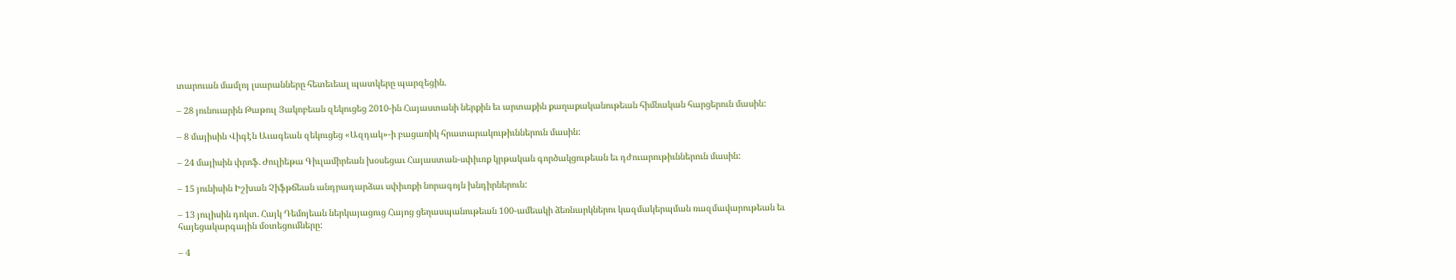տարուան մամլոյ լսարանները հետեւեալ պատկերը պարզեցին.

– 28 յունուարին Թաթուլ Յակոբեան զեկուցեց 2010-ին Հայաստանի ներքին եւ արտաքին քաղաքականութեան հիմնական հարցերուն մասին:

– 8 մայիսին Վիգէն Աւագեան զեկուցեց «Ազդակ»-ի բացառիկ հրատարակութիւններուն մասին:

– 24 մայիսին փրոֆ. Ժուլիեթա Գիւլամիրեան խօսեցաւ Հայաստան-սփիւռք կրթական գործակցութեան եւ դժուարութիւններուն մասին:

– 15 յունիսին Իշխան Չիֆթճեան անդրադարձաւ սփիւռքի նորագոյն խնդիրներուն:

– 13 յուլիսին դոկտ. Հայկ Դեմոյեան ներկայացուց Հայոց ցեղասպանութեան 100-ամեակի ձեռնարկներու կազմակերպման ռազմավարութեան եւ հայեցակարգային մօտեցումները:

– 4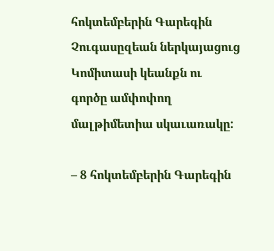հոկտեմբերին Գարեգին Չուգասըզեան ներկայացուց Կոմիտասի կեանքն ու գործը ամփոփող մալթիմետիա սկաւառակը:

– 8 հոկտեմբերին Գարեգին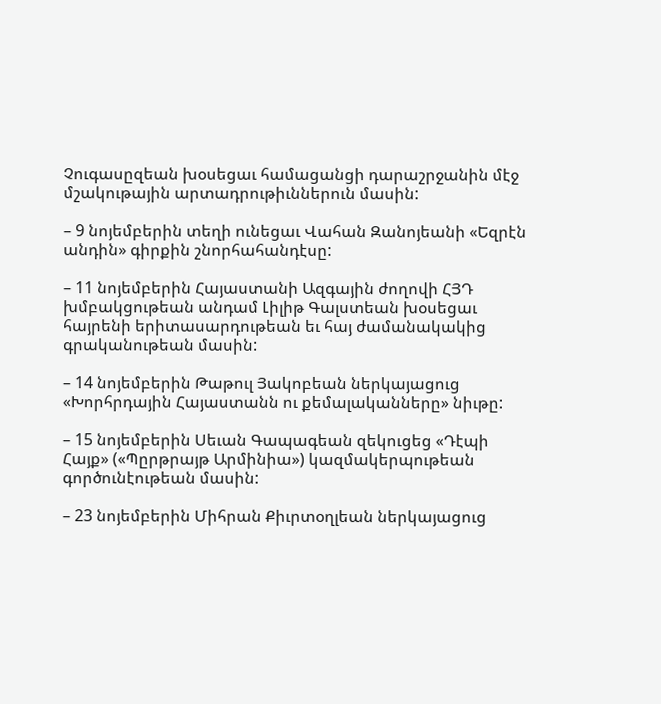Չուգասըզեան խօսեցաւ համացանցի դարաշրջանին մէջ մշակութային արտադրութիւններուն մասին:

– 9 նոյեմբերին տեղի ունեցաւ Վահան Զանոյեանի «Եզրէն անդին» գիրքին շնորհահանդէսը:

– 11 նոյեմբերին Հայաստանի Ազգային ժողովի ՀՅԴ խմբակցութեան անդամ Լիլիթ Գալստեան խօսեցաւ հայրենի երիտասարդութեան եւ հայ ժամանակակից գրականութեան մասին:

– 14 նոյեմբերին Թաթուլ Յակոբեան ներկայացուց «Խորհրդային Հայաստանն ու քեմալականները» նիւթը:

– 15 նոյեմբերին Սեւան Գապագեան զեկուցեց «Դէպի Հայք» («Պըրթրայթ Արմինիա») կազմակերպութեան գործունէութեան մասին:

– 23 նոյեմբերին Միհրան Քիւրտօղլեան ներկայացուց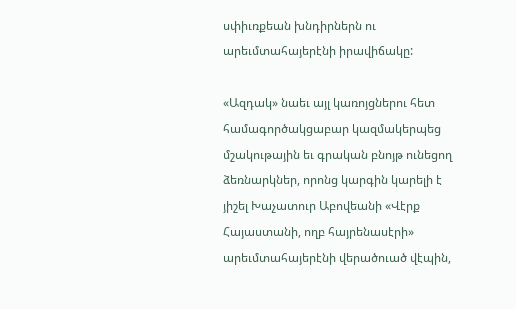սփիւռքեան խնդիրներն ու արեւմտահայերէնի իրավիճակը:

«Ազդակ» նաեւ այլ կառոյցներու հետ համագործակցաբար կազմակերպեց մշակութային եւ գրական բնոյթ ունեցող ձեռնարկներ, որոնց կարգին կարելի է յիշել Խաչատուր Աբովեանի «Վէրք Հայաստանի, ողբ հայրենասէրի» արեւմտահայերէնի վերածուած վէպին,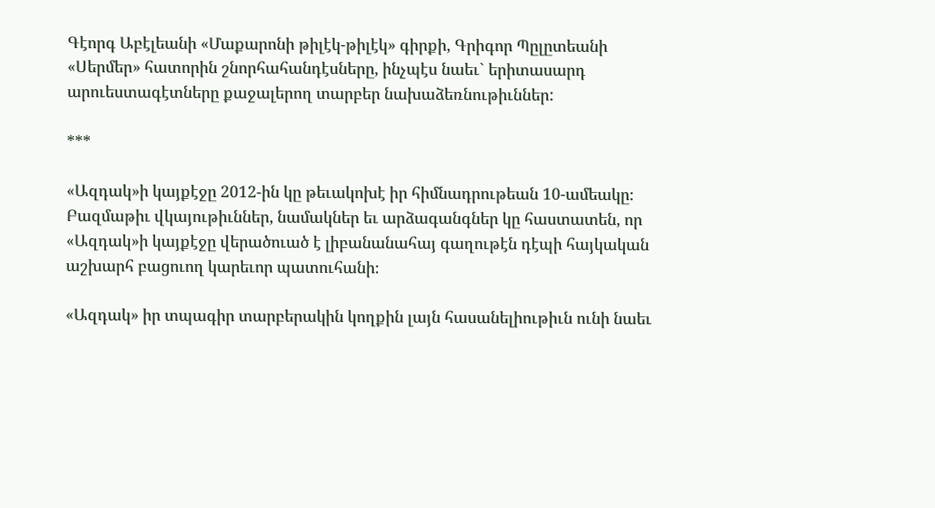Գէորգ Աբէլեանի «Մաքարոնի թիլէկ-թիլէկ» գիրքի, Գրիգոր Պըլըտեանի «Սերմեր» հատորին շնորհահանդէսները, ինչպէս նաեւ` երիտասարդ արուեստագէտները քաջալերող տարբեր նախաձեռնութիւններ:

***

«Ազդակ»ի կայքէջը 2012-ին կը թեւակոխէ իր հիմնադրութեան 10-ամեակը։ Բազմաթիւ վկայութիւններ, նամակներ եւ արձագանգներ կը հաստատեն, որ «Ազդակ»ի կայքէջը վերածուած է լիբանանահայ գաղութէն դէպի հայկական աշխարհ բացուող կարեւոր պատուհանի։

«Ազդակ» իր տպագիր տարբերակին կողքին լայն հասանելիութիւն ունի նաեւ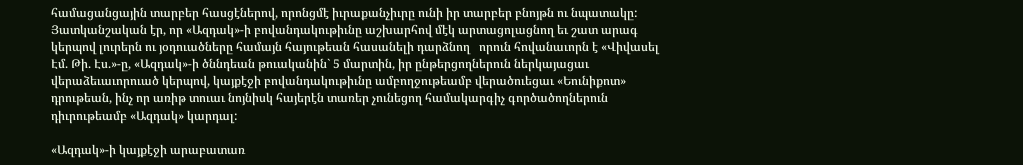համացանցային տարբեր հասցէներով, որոնցմէ իւրաքանչիւրը ունի իր տարբեր բնոյթն ու նպատակը: Յատկանշական էր, որ «Ազդակ»-ի բովանդակութիւնը աշխարհով մէկ արտացոլացնող եւ շատ արագ կերպով լուրերն ու յօդուածները համայն հայութեան հասանելի դարձնող   որուն հովանաւորն է «Վիվասել Էմ. Թի. Էս.»-ը, «Ազդակ»-ի ծննդեան թուականին` 5 մարտին, իր ընթերցողներուն ներկայացաւ վերաձեւաւորուած կերպով, կայքէջի բովանդակութիւնը ամբողջութեամբ վերածուեցաւ «Եունիքոտ» դրութեան, ինչ որ առիթ տուաւ նոյնիսկ հայերէն տառեր չունեցող համակարգիչ գործածողներուն դիւրութեամբ «Ազդակ» կարդալ:

«Ազդակ»-ի կայքէջի արաբատառ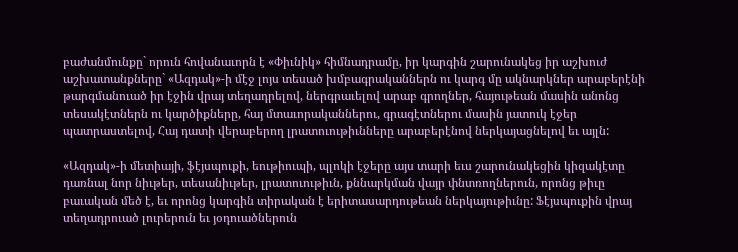բաժանմունքը` որուն հովանաւորն է «Փիւնիկ» հիմնադրամը, իր կարգին շարունակեց իր աշխուժ աշխատանքները` «Ազդակ»-ի մէջ լոյս տեսած խմբագրականներն ու կարգ մը ակնարկներ արաբերէնի թարգմանուած իր էջին վրայ տեղադրելով, ներգրաւելով արաբ գրողներ, հայութեան մասին անոնց տեսակէտներն ու կարծիքները, հայ մտաւորականներու, գրագէտներու մասին յատուկ էջեր պատրաստելով, Հայ դատի վերաբերող լրատուութիւնները արաբերէնով ներկայացնելով եւ այլն:

«Ազդակ»-ի մետիայի, ֆէյսպուքի, եութիուպի, պլոկի էջերը այս տարի եւս շարունակեցին կիզակէտը դառնալ նոր նիւթեր, տեսանիւթեր, լրատուութիւն, քննարկման վայր փնտռողներուն, որոնց թիւը բաւական մեծ է, եւ որոնց կարգին տիրական է երիտասարդութեան ներկայութիւնը: Ֆէյսպուքին վրայ տեղադրուած լուրերուն եւ յօդուածներուն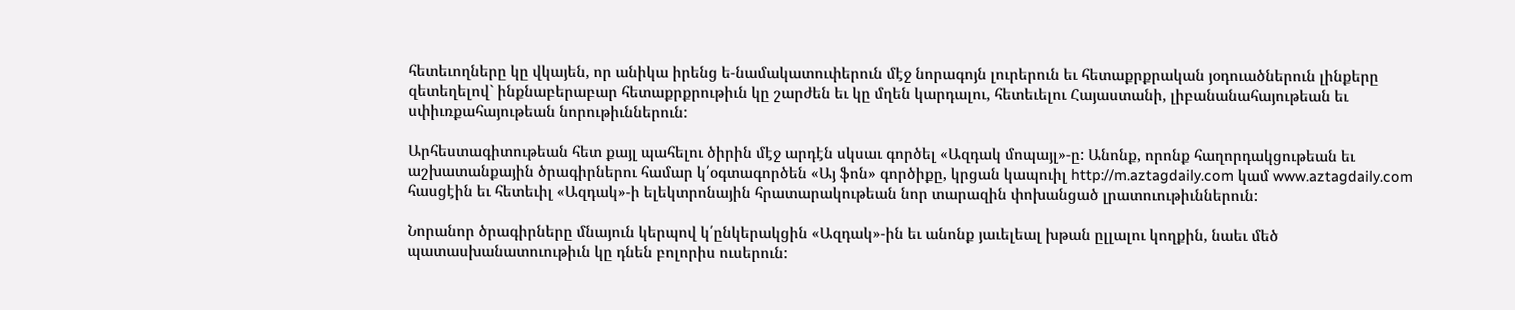հետեւողները կը վկայեն, որ անիկա իրենց ե-նամակատուփերուն մէջ նորագոյն լուրերուն եւ հետաքրքրական յօդուածներուն լինքերը զետեղելով` ինքնաբերաբար հետաքրքրութիւն կը շարժեն եւ կը մղեն կարդալու, հետեւելու Հայաստանի, լիբանանահայութեան եւ սփիւռքահայութեան նորութիւններուն:

Արհեստագիտութեան հետ քայլ պահելու ծիրին մէջ արդէն սկսաւ գործել «Ազդակ մոպայլ»-ը: Անոնք, որոնք հաղորդակցութեան եւ աշխատանքային ծրագիրներու համար կ՛օգտագործեն «Այ ֆոն» գործիքը, կրցան կապուիլ http://m.aztagdaily.com կամ www.aztagdaily.com հասցէին եւ հետեւիլ «Ազդակ»-ի ելեկտրոնային հրատարակութեան նոր տարազին փոխանցած լրատուութիւններուն:

Նորանոր ծրագիրները մնայուն կերպով կ՛ընկերակցին «Ազդակ»-ին եւ անոնք յաւելեալ խթան ըլլալու կողքին, նաեւ մեծ պատասխանատուութիւն կը դնեն բոլորիս ուսերուն: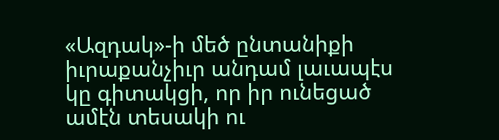«Ազդակ»-ի մեծ ընտանիքի իւրաքանչիւր անդամ լաւապէս կը գիտակցի, որ իր ունեցած ամէն տեսակի ու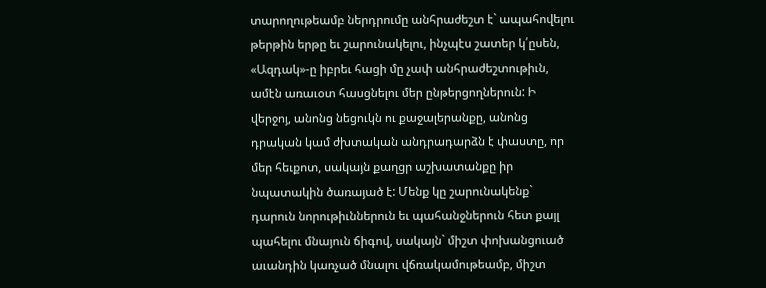տարողութեամբ ներդրումը անհրաժեշտ է` ապահովելու թերթին երթը եւ շարունակելու, ինչպէս շատեր կ՛ըսեն, «Ազդակ»-ը իբրեւ հացի մը չափ անհրաժեշտութիւն, ամէն առաւօտ հասցնելու մեր ընթերցողներուն: Ի վերջոյ, անոնց նեցուկն ու քաջալերանքը, անոնց դրական կամ ժխտական անդրադարձն է փաստը, որ մեր հեւքոտ, սակայն քաղցր աշխատանքը իր նպատակին ծառայած է: Մենք կը շարունակենք` դարուն նորութիւններուն եւ պահանջներուն հետ քայլ պահելու մնայուն ճիգով, սակայն` միշտ փոխանցուած աւանդին կառչած մնալու վճռակամութեամբ, միշտ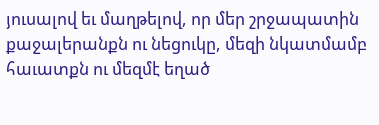յուսալով եւ մաղթելով, որ մեր շրջապատին քաջալերանքն ու նեցուկը, մեզի նկատմամբ հաւատքն ու մեզմէ եղած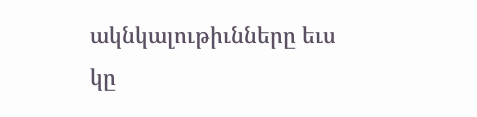ակնկալութիւնները եւս կը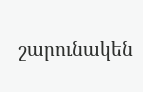շարունակեն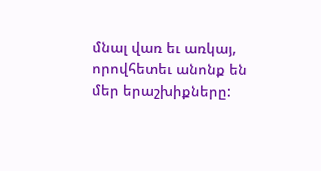մնալ վառ եւ առկայ, որովհետեւ անոնք են մեր երաշխիքները: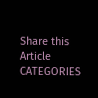Share this Article
CATEGORIES